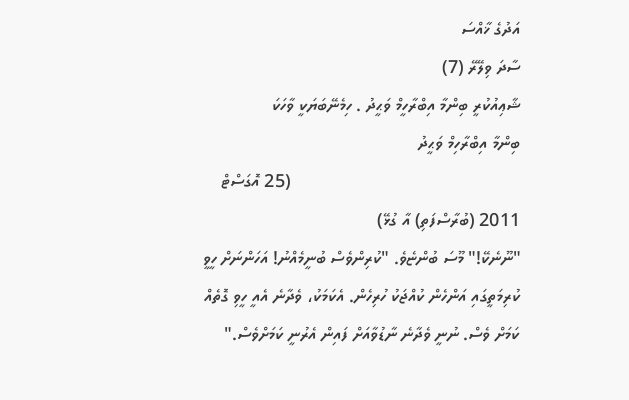އަދުގެ ޚާއްސަ
ސާދަ ވިލޭރޭ (7)
ޝާޢިއުކުރީ ބިންމާ އިބްރާހީމް ވަޙީދު . ހިމެނޭބަޔަކީ ވާހަކަ
ބިންމާ އިބްރާހިމް ވަޙީދު
                                                 (25 އޮގަސްޓް 2011 (ބުރާސްފަތި) އާ ގުޅޭ)
"ނޫނެކޭ!" މޫސަ ބުންޏެވެ. "ކުރިންވެސް ބުނީމެއްނު! އަހަންނަށް ހީވީ ކުރިމަތީގައި އަންހެން ކުއްޖަކު ހުރިހެން. އެކަމަކު، ވެދާނެ އެއީ ހީވި ގޮތެއް ކަމަށް ވެސް. ނުނީ ވެދާނެ ނާޑުވާއަށް ފައިން އެރުނީ ކަމަށްވެސް."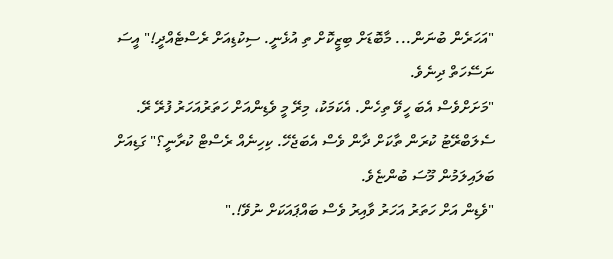"އަހަރެން ބުނަން... މާބޮޑަށް ބިޒީކޮށް ތި އުޅެނީ. ސިކުޑިއަށް ރެސްޓެއްދީ!" އީސަ ނަސޭހަތް ދިނެވެ.
"މަށަށްވެސް އެބަ ހީވޭ ތިހެން. އެކަމަކު، މިރޭ މީ ވެޑިންއަށް ހަތަރުއަހަރު ފުރޭ ރޭ. ސެލަބްރޭޓު ކުރަން ތާކަށް ދާން ވެސް އެބަޖެހޭ. ކިހިނެއް ރެސްޓް ކުރާނީ؟" ގަޑިއަށް ބަލައިލަމުން މޫސަ ބުންޏެވެ.
"ވެޑިން އަށް ހަތަރު އަހަރު ވާއިރު ވެސް ބައްޕައަކަށް ނުވޭ!."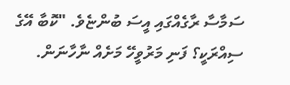ސަމާސާ ރާގެއްގައި އީސަ ބުންޏެވެ. "ކޮބާ އޭގެ ސިއްރަކީ؟ ފަނި މަރުވީހޭ މަށެއް ނާހާނަން.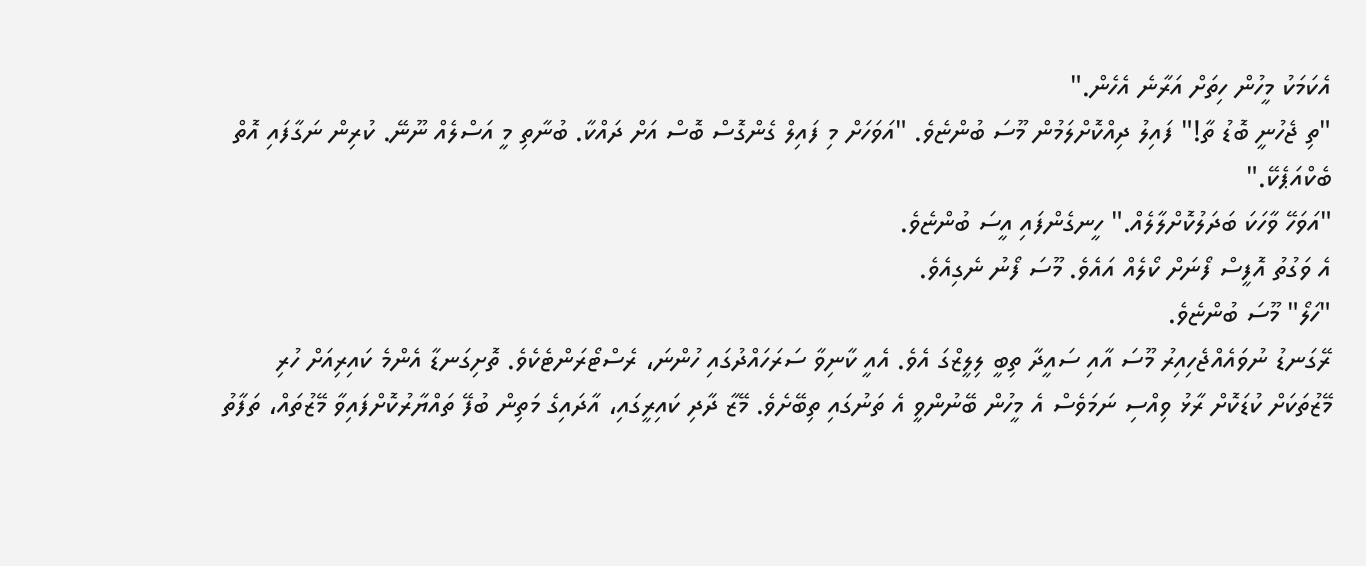އެކަމަކު މީހުން ހިތަށް އަރާނެ އެހެން."
"ތި ޖެހުނީ ބޮޑު ތާ!" ފައިލު ދިއްކޮށްލަމުން މޫސަ ބުންޏެވެ. "އަވަހަށް މި ފައިލް ގެންގޮސް ބޮސް އަށް ދައްކާ. ބުނާތި މީ އަސްލެއް ނޫނޭ. ކުރިން ނަގާފައި އޮތް ބެކްއަޕެކޭ."
"އަވަހޭ ވާހަކަ ބަދަލުކޮށްލާލެއް." ހީނގެންފައި އީސަ ބުންޏެވެ.
އެ ވަގުތު އޮފީސް ފޯނަށް ކޯލެއް އައެވެ. މޫސަ ފޯނު ނެގިއެވެ.
"ހަލޯ" މޫސަ ބުންޏެވެ.
ރޭގަނޑު ނުވައެއްޖެހިއިރު މޫސަ އާއި ސައީދާ ތިބީ ލިލީޒްގަ އެވެ. އެއީ ކާނިވާ ސަރަހައްދުގައި ހުންނަ، ރެސްޓޯރަންޓެކެވެ. ތޮށިގަނޑާ އެންމެ ކައިރިއަށް ހުރި މޭޒުތަކަށް ކުޑަކޮށް ރާޅު ވިއްސި ނަމަވެސް އެ މީހުން ބޭނުންވީ އެ ތަނުގައި ތިބޭށެވެ. މޭޒާ ދާދި ކައިރީގައި، އާދައިގެ މަތިން ބުފޭ ތައްޔާރުކޮށްފައިވާ މޭޒުތައް، ތަފާތު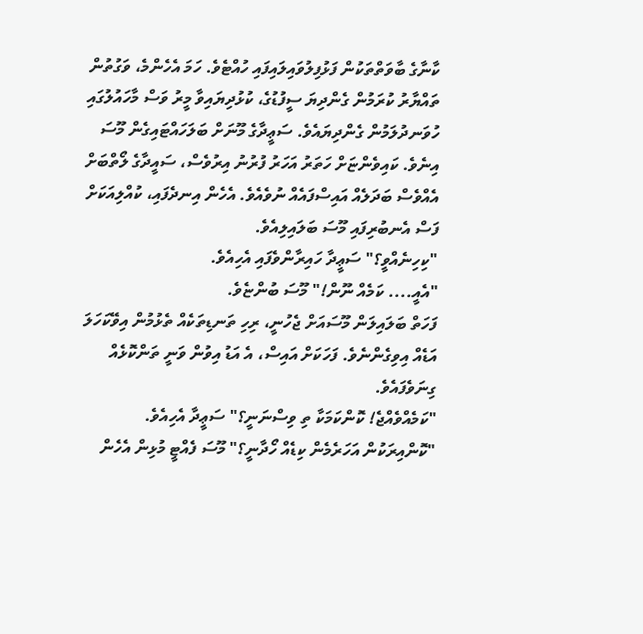ކާނާގެ ބާވަތްތަކުން ފަޅުފިލުވައިލައިފައި ހުއްޓެވެ. ހަމަ އެހެންމެ، ވަގުތުން ތައްޔާރު ކުރަމުން ގެންދިޔަ ސީފުޑުގެ، ކުޅުދިޔައިވާ މީރު ވަސް މާހައުލުގައި ހުވަނދުލަމުން ގެންދިޔައެވެ. ސަޢީދާގެ މޫނަށް ބަލަހައްޓައިގެން މޫސަ އިނެވެ. ކައިވެންޏަށް ހަތަރު އަހަރު ފުރުނު އިރުވެސް، ސައީދާގެ ލޯތްބަށް އެއްވެސް ބަދަލެއް އައިސްފައެއް ނުވެއެވެ. އެހެން އިނދެފައި، ކުއްލިއަކަށް ފަސް އެނބުރިފައި މޫސަ ބަލައިލިއެވެ.
"ކިހިނެއްވީ؟" ސަޢީދާ ހައިރާންވެފައި އެހިއެވެ.
"އެއީ.... ކަމެއް ނޫން!" މޫސަ ބުންޏެވެ.
ފަހަތް ބަލައިލަން މޫސައަށް ޖެހުނީ، ރިހި ތަނޑިތަކެއް ތެޅުމުން އިވޭކަހަލަ އަޑެއް އިވިގެންނެވެ. ފަހަކަށް އައިސް، އެ އަޑު އިވުން ވަނީ ތަންކޮޅެއް ގިނަވެފައެވެ.
"ކަމެއްވެއްޖެ! ކޮންކަމަކާ ތި ވިސްނަނީ؟" ސަޢީދާ އެހިއެވެ.
"ކޮންއިރަކުން އަހަރެމެން ކިޑެއް ހޯދާނީ؟" މޫސަ ފެއްޓީ މުޅިން އެހެން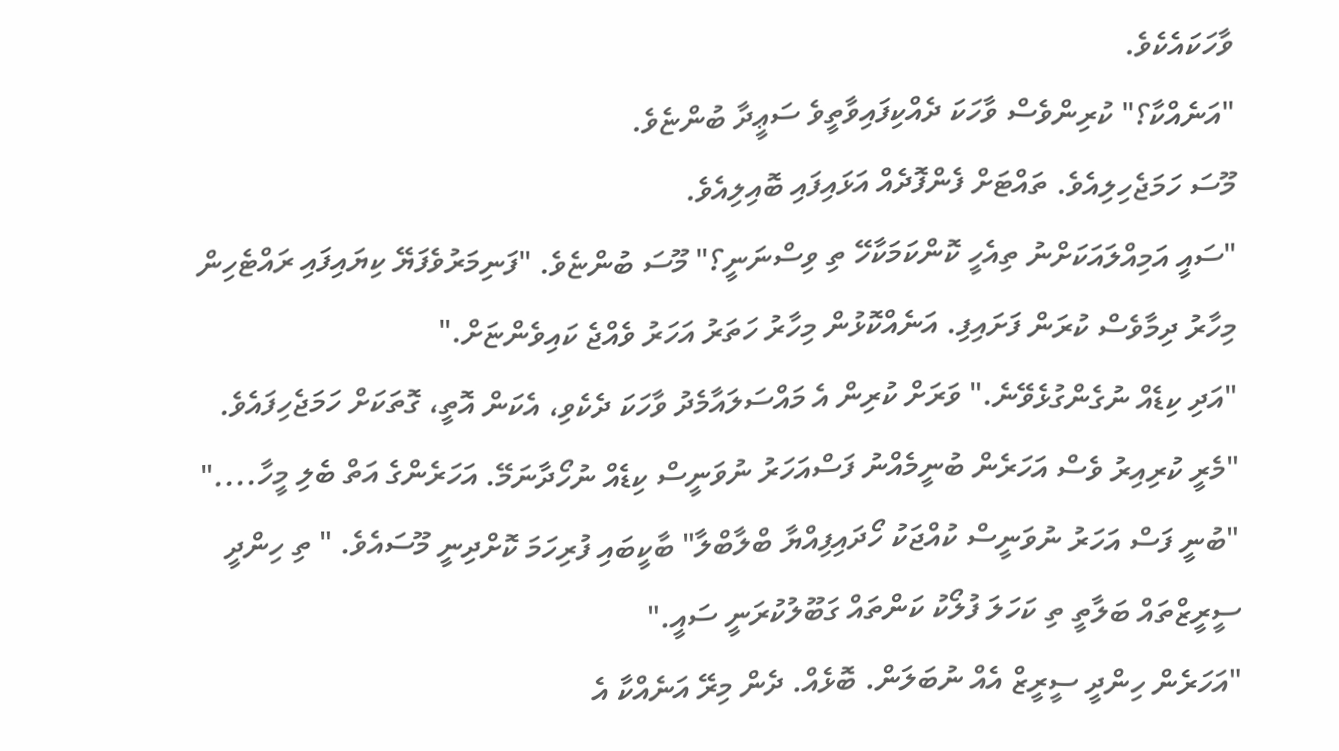ވާހަކައެކެވެ.
"އަނެއްކާ؟" ކުރިންވެސް ވާހަކަ ދެއްކިފައިވާތީވެ ސަޢީދާ ބުންޏެވެ.
މޫސަ ހަމަޖެހިލިއެވެ. ތައްޓަށް ފެންފޮދެއް އަޅައިފައި ބޮއިލިއެވެ.
"ސައީ އަމިއްލައަކަށްނު ތިއެހީ ކޮންކަމަކާހޭ ތި ވިސްނަނީ؟" މޫސަ ބުންޏެވެ. "ފަނިމަރުވެފަޔޭ ކިޔައިފައި ރައްޓެހިން މިހާރު ދިމާވެސް ކުރަން ފަށައިފި. އަނެއްކޮޅުން މިހާރު ހަތަރު އަހަރު ވެއްޖެ ކައިވެންޏަށް."
"އަދި ކިޑެއް ނުގެންގުޅެވޭނެ." ވަރަށް ކުރިން އެ މައްސަލައާމެދު ވާހަކަ ދެކެވި، އެކަން އޮތީ، ގޮތަކަށް ހަމަޖެހިފައެވެ. "މެރީ ކުރިއިރު ވެސް އަހަރެން ބުނީމެއްނު ފަސްއަހަރު ނުވަނީސް ކިޑެއް ނުހޯދާނަމޭ. އަހަރެންގެ އަތް ބެލި މީހާ...."
"ބުނީ ފަސް އަހަރު ނުވަނީސް ކުއްޖަކު ހޯދައިފިއްޔާ ބްލާބްލާ" ބާކީބައި ފުރިހަމަ ކޮށްދިނީ މޫސައެވެ. " ތި ހިންދީ ސީރީޒްތައް ބަލާތީ ތި ކަހަލަ ފުލޯކު ކަންތައް ގަބޫލުކުރަނީ ސައީ."
"އަހަރެން ހިންދީ ސީރީޒް އެއް ނުބަލަން. ބޮޅެއް. ދެން މިރޭ އަނެއްކާ އެ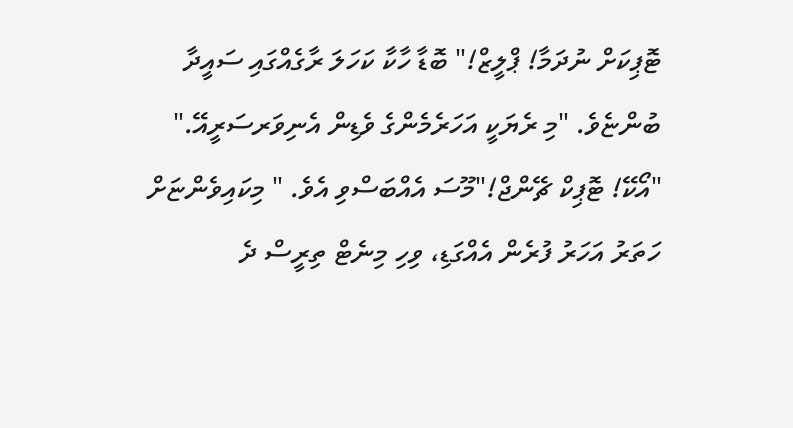ޓޮޕިކަށް ނުދަމާ! ޕްލީޒް!" ބޮޑާ ހާކާ ކަހަލަ ރާގެއްގައި ސައީދާ ބުންޏެވެ. "މި ރެޔަކީ އަހަރެމެންގެ ވެޑިން އެނިވަރސަރީއޭ."
"އޯކޭ! ޓޮޕިކް ޗޭންޖް!"މޫސަ އެއްބަސްވި އެވެ. " މިކައިވެންޏަށް ހަތަރު އަހަރު ފުރެން އެއްގަޑި، ވިހި މިނެޓް ތިރީސް ދެ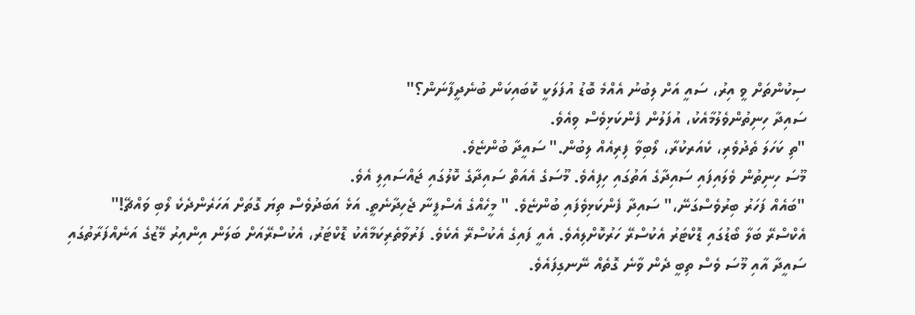ސިކުންތަށް ވީ އިރު، ސައީ އަށް ލިބުނު އެއްމެ ބޮޑު އުފަލަކީ ކޮބައިކަން ބުނެދީފާނަން؟"
ސައިދާ ހިނިތުންވެލުމާއެކު، އުފަލުން ފެންކަޅިވެސް ވިއެވެ.
"ތި ކަހަލަ ތެދުވެރި، ކެއަރކުރާ، ލޯބިވާ ފިރިއެއް ލިބުން." ސައީދާ ބުންޏެވެ.
މޫސަ ހިނިތުން ވެލައިފައި ސައިދާގެ އަތުގައި ހިފިއެވެ. މޫސަގެ އެއަތް ސައިދާގެ ކޮލުގައި ޖައްސައިލި އެވެ.
"ބައެއް ފަހަރު ބިރުވެސްގަނޭ،" ސައިދާ ފެންކަޅިވެފައި ބުންޏެވެ. " މީހެއްގެ އެސްފީނާ ޖެހިދާނެތީ. އަޅެ އަބަދުވެސް ތިޔަ ގޮތަށް އަހަރެންދެކެ ލޯބި ވައްޗޭ!"
އެކްސްރޭ ބަލާ ބޯޑުގައި ޑޮކްޓަރު އެކުސްރޭ ހަރުކޮށްލިއެވެ. އެއީ ފައިގެ އެކުސްރޭ އެކެވެ. ފަރުވާތެރިކަމާއެކު ޑޮކްޓަރު، އެކުސްރޭއަށް ބަލަން އިންއިރު މޭޒުގެ އަނެއްފަރާތުގައި ސައީދާ އާއި މޫސަ ވެސް ތިބީ ދެން ވާނެ ގޮތެއް ނޭނގިފައެވެ.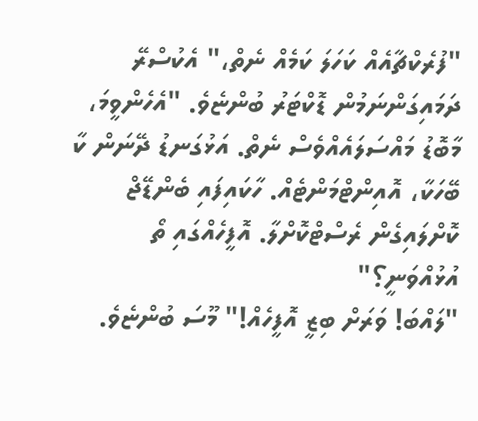"ފުރެކްޗާއެއް ކަހަލަ ކަމެއް ނެތް،" އެކުސްރޭ ދަމައިގަންނަމުން ޑޮކްޓަރު ބުންޏެވެ. "އެހެންވީމަ، މާބޮޑު މައްސަލައެއްވެސް ނެތް. އަޅުގަނޑު ދޭނަން ކާ ބޭހަކާ، އޮއިންޓްމަންޓެއް. ހާކައިފައި ބެންޑޭޖް ކޮށްލައިގެން ރެސްޓްކޮށްލާ. އޮފީހެއްގައި ތޯ އުޅުއްވަނީ؟"
"ލައްބަ! ވަރަށް ބިޒީ އޮފީހެއް!" މޫސަ ބުންޏެވެ.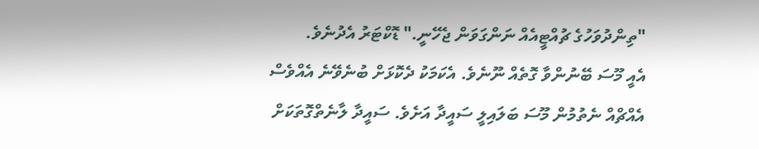"ތިންދުވަހުގެ ޗުއްޓީއެއް ނަންގަވަން ޖެހޭނީ." ޑޮކްޓަރު އެދުނެވެ.
އެއީ މޫސަ ބޭނުންވާ ގޮތެއް ނޫނެވެ. އެކަމަކު ދެކޮޅަށް ބުނެވޭނެ އެއްވެސް އެއްޗްއް ނެތުމުން މޫސަ ބަލައިލީ ސައީދާ އަށެވެ. ސައީދާ ލާނެތްގޮތަކަށް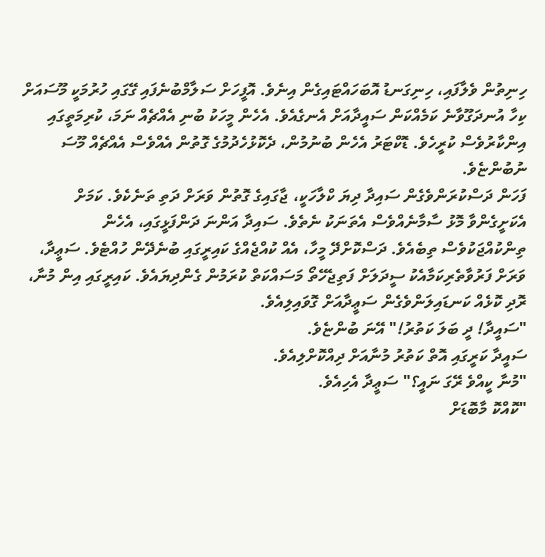ހިނިތުން ވެލާފައި، ހިނިގަނޑު އޮބަހައްޓައިގެން އިނެވެ. އޮފީހަށް ސަލާމްބުނެފައި ގޭގައި ހުރުމަކީ މޫސައަށް ކިހާ އުނދަގޫވާނެ ކަމެއްކަން ސައީދާއަށް އެނގެއެވެ. އެހެން މީހަކު ބުނި އެއްޗެއް ނަމަ، ކުރިމަތީގައި އިންކާރުވެސް ކުރީހެވެ. ޑޮކްޓަރު އެހެން ބުނުމުން، ދެކޮޅުހެދުމުގެ ގޮތުން އެއްވެސް އެއްޗެއް މޫސަ ނުބުންޏެވެ.
ފަހަން ދަސްކުރަންވެގެން ސައިދާ ދިޔަ ކްލާހަކީ، ޖާގައިގެ ގޮތުން ވަރަށް ދަތި ތަނެކެވެ. ކަމަށް އެކަށީގެންވާ މޮޅު ސާމާނެއްވެސް އެތަނަކު ނެތެވެ. ސައިދާ އަންނަ ދަންފަޅީގައި، އެހެން ތިންކުއްޖަކުވެސް ތިބެއެވެ. ދަސްކޮށްދޭ މީހާ، އެއް ކުއްޖެއްގެ ކައިރީގައި ބުނެދޭން ހުއްޓެވެ. ސަޢީދާ، ވަރަށް ފަރުވާތެރިކަމާއެކު ސީދަލަށް ފަތިޖެހޭތޯ މަސައްކަތް ކުރަމުން ގެންދިޔައެވެ. ކައިރީގައި އިން މުނާ، ރޮދި ކޮޅެއް ކަނޑައިލަންވެގެން ސަޢީދާއަށް ގޮވައިލިއެވެ.
"ސައީދާ! ދީ ބަލަ ކަތުރު!" އޭނަ ބުންޏެވެ.
ސައީދާ ކަރީގައި އޮތް ކަތުރު މުނާއަށް ދިއްކޮށްލިއެވެ.
"މުނާ ކީއްވެ ރޭގަ ނައީ؟" ސަޢީދާ އެހިއެވެ.
"ކޮއްކޮ މާބޮޑަށް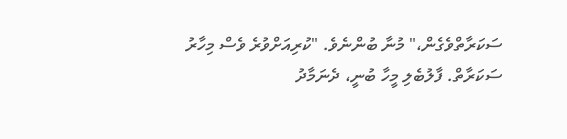ސަކަރާތްވެގެން،" މުނާ ބުންނެވެ. "ކުރިއަށްވުރެ ވެސް މިހާރު ސަކަރާތް. ފާލުބެލި މީހާ ބުނީ، ދެނަމާދު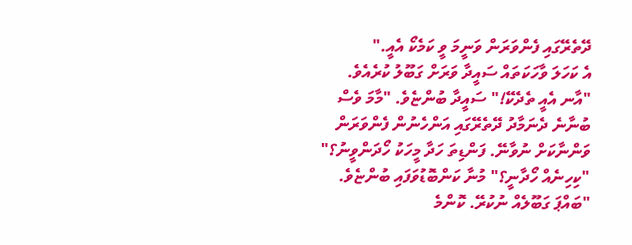ދޭތެރޭގައި ފެންވަރަން ވަނީމަ ވީ ކަމެކޯ އެއީ."
އެ ކަހަލަ ވާހަކަތައް ސައީދާ ވަރަށް ގަބޫލު ކުރެއެވެ.
"އާނ އެއީ ތެދެކޭ!" ސައީދާ ބުންޏެވެ. "މާމަ ވެސް ބުނާނެ ދެނަމާދު ދޭތެރޭގައި އަންހެނުން ފެންވަރަން ވަންނާކަށް ނުވާނޭ. ފަންޑިތަ ހަދާ މީހަކު ހޯދަންވީނު؟"
"ކިހިނެއް ހޯދާނީ؟" މުނާ ކަންބޮޑުވަފައި ބުންޏެވެ. "ބައްޕަ ގަބޫލެއް ނުކުރޭ. ކޮންމެ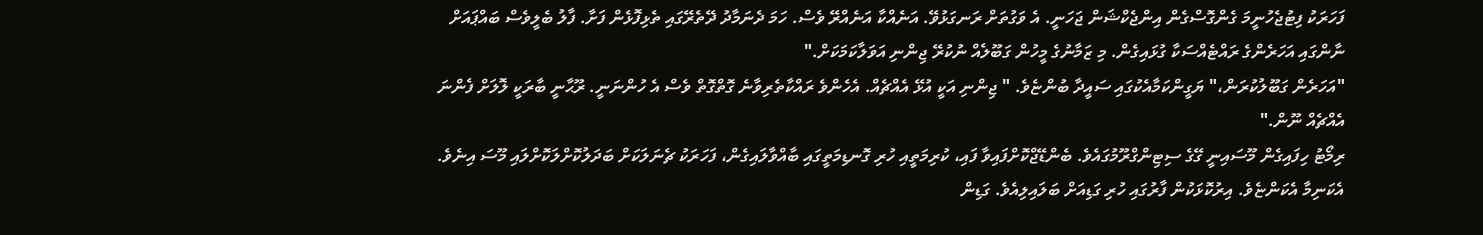ފަހަރަކު ފިޓުޖެހުނީމަ ގެންގޮސްގެން އިންޖެކްޝަން ޖަހަނީ. އެ ވަގުތަށް ރަނގަޅުވޭ. އަނެއްކާ އަނެއްރޭ ވެސް. ހަމަ ދެނަމާދު ދޭތެރޭގައި ތެޅިފޮޅެން ފަށާ. ފާލު ބެލީވެސް ބައްޕައަށް ނާންގައި އަހަރެންގެ ރައްޓެއްސަކާ ގުޅައިގެން. މި ޒަމާނުގެ މީހުން ގަބޫލެއް ނުކުރޭ ޖިންނި އަވަލާކަމަކަށް."
"އަހަރެން ގަބޫލުކުރަން،" ޔަގީންކަމާއެކުގައި ސައީދާ ބުންޏެވެ. " ޖިންނި އަކީ އުޅޭ އެއްޗެއް. އެހެންވެ ރައްކާތެރިވާނެ ގޮތްގޮތް ވެސް އެ ހުންނަނީ. ރޫޙާނީ ބާރަކީ ލޮލަށް ފެންނަ އެއްޗެއް ނޫން."
ރިމޯޓު ހިފައިގެން މޫސައިނީ ގޭގެ ސިޓިންގްރޫމުގައެވެ. ބެންޑޭޖްކޮށްފައިވާ ފައި، ކުރިމަތީއި ހުރި ގޮނޑިމަތީގައި ބާއްވާލައިގެން، ފަހަރަކު ޗެނަލަކަށް ބަދަލުކޮށްލަކޮށްލައި މޫސަ އިނެވެ. އެކަނިމާ އެކަންޏެވެ. އިރުކޮޅަކުން ފާރުގައި ހުރި ގަޑިއަށް ބަލައިލިއެވެ. ގަޑިން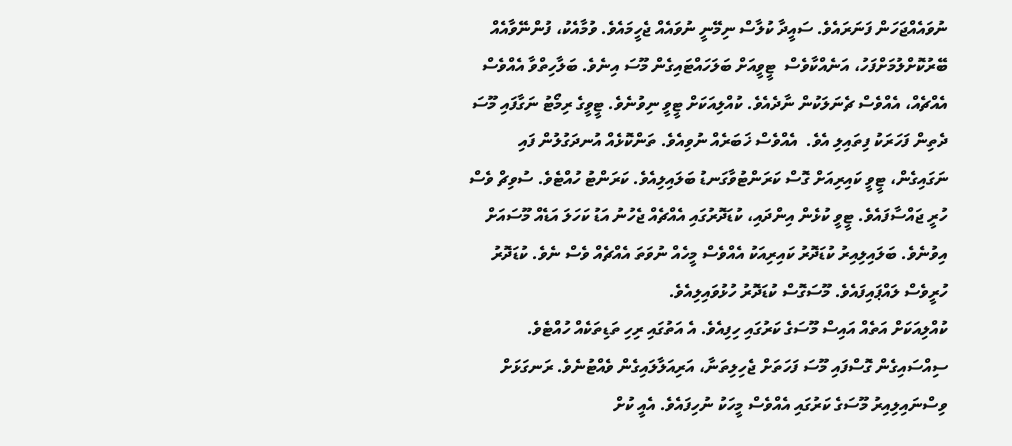ނުވައެއްޖަހަން ފަނަރައެވެ. ސައީދާ ކުލާސް ނިމޭނީ ނުވައެއް ޖެހީމައެވެ. ވުމާއެކު، ފުންނޭވާއެއް ބޭރުކޮށްލުމަށްފަހު، އަނެއްކާވެސް  ޓީވީއަށް ބަލަހައްޓައިގެން މޫސަ އިނެވެ. ބަލާހިތްވާ އެއްވެސް އެއްޗެއް، އެއްވެސް ޗެނަލަކުން ނާދެއެވެ. ކުއްލިއަކަށް ޓީވީ ނިވުނެވެ. ޓީވީގެ ރިމޯޓު ނަގާފައި މޫސަ ދެތިން ފަހަރަކު ފިތައިލި އެވެ.  އެއްވެސް ޚަބަރެއް ނުވިއެވެ. ތަންކޮޅެއް އުނދަގުލުން ފައި ނަގައިގެން، ޓީވީ ކައިރިއަށް ގޮސް ކަރަންޓުވާގަނޑު ބަލައިލިއެވެ. ކަރަންޓު ހުއްޓެވެ. ސުވިޗް ވެސް ހުރީ ޖައްސާފައެވެ. ޓީވީ ކުޅެން އިންދައި، ކުޑަދޮރުގައި އެއްޗެއް ޖެހުނު އަޑު ކަހަލަ އަޑެއް މޫސައަށް އިވުނެވެ. ބަލައިލިއިރު ކުޑަދޮރު ކައިރިއަކު އެއްވެސް މީހެއް ނުވަތަ އެއްޗެއް ވެސް ނެވެ. ކުޑަދޮރު ހުރީވެސް ލައްޕައިފައެވެ. މޫސަގޮސް ކުޑަދޮރު ހުޅުވައިލިއެވެ.
ކުއްލިއަކަށް އަތެއް އައިސް މޫސަގެ ކަރުގައި ހިފިއެވެ. އެ އަތުގައި ރިހި ތަޑިތަކެއް ހުއްޓެވެ. ސިއްސައިގެން ގޮސްފައި މޫސަ ފަހަތަށް ޖެހިލިތަނާ، އަރިއަލާލައިގެން ވެއްޓުނެވެ. ރަނގަޅަށް ވިސްނައިލިއިރު މޫސަގެ ކަރުގައި އެއްވެސް މީހަކު ނުހިފައެވެ. އެއީ ކުށް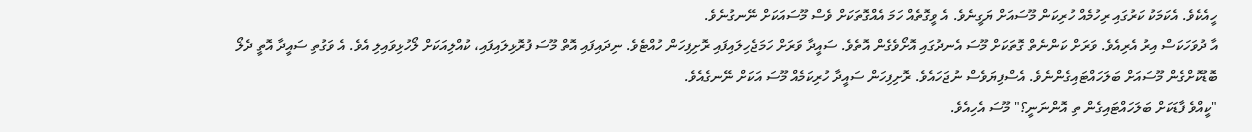ހީއެކެވެ. އެކަމަކު ކަރުގައި ރިހުމެއް ހުރިކަން މޫސައަށް ޔަގީނެވެ. އެ ވީގޮތެއް ހަމަ އެއްގޮތަކަށް ވެސް މޫސައަކަށް ނޭނގުނެވެ.
އާ ދުވަހަކަސް އިރު އެރިއެވެ. ވަރަށް ކަންނެތް ގޮތަކަށް މޫސަ އެނދުގައި އޮށޯވެގެން އޮތެވެ. ސައީދާ ވަރަށް ހަމަޖެހިލައިފައި ރޮށިފިހަން ހުއްޓެވެ. ނިދައިފައި އޮތް މޫސަ ފުރޮޅިލައިފައި، ކުއްލިއަކަށް ލޯހުޅިވައިލި އެވެ. އެ ވަގުތި ސައީދާ އޮތީ ދެލޯ ބޮޑުކޮށްގެން މޫސައަށް ބަލަހައްޓައިގެންނެވެ. އެސްފިޔަވެސް ނުޖަހައެވެ. ރޮށިފިހަން ސައީދާ ހުރިކަމެއް މޫސަ އަކަށް ނޭނގެއެވެ.
"ކީއްވެ ފާޑަކަށް ބަލަހައްޓައިގެން ތި އޮންނަނީ؟" މޫސަ އެހިއެވެ.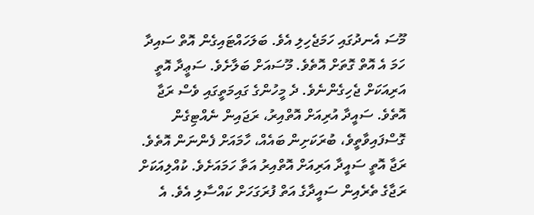މޫސަ އެނދުގައި ހަމަޖެހިލި އެވެ. ބަލަހައްޓައިގެން އޮތް ސައިދާ ހަމަ އެ އޮތް ގޮތަށް އޮތެވެ. މޫސައަށް ބަލާށެވެ. ސަޢީދާ އޮތީ އަރިއަކަށް ޖެހިގެންނެވެ. ދެ މީހުންގެ ގައިމަތީގައި ވެސް ރަޖާ އޮތެވެ. ސައީދާ އުރިއަށް އޮތްއިރު، ރަޖައިން ނެއްޓިގެން ގޮސްފައިވާތީވެ، ބުރަކަށިން ބައެއް، ހާމައަށް ފެންނަން އޮތެވެ. ރަޖާ އޮތީ ސައީދާ އަރިއަށް އޮތްއިރު އަތާ ހަމައަށެވެ. ކުއްލިއަކަށް ރަޖާގެ ތެރެއިން ސައީދާގެ އަތް ފުރަގަހަށް ކައްސާލި އެވެ. އެ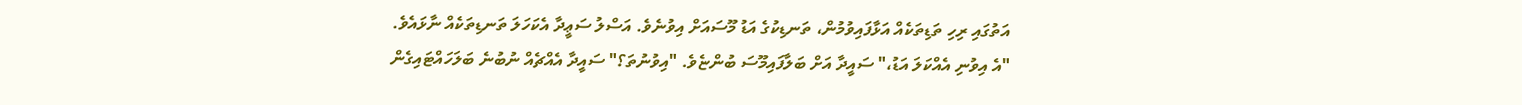އަތުގައި ރިހި ތަޑިތަކެއް އަޅާފައިވުމުން، ތަނޑިކުގެ އަޑު މޫސައަށް އިވުނެވެ. އަސްލު ސަޢީދާ އެކަހަލަ ތަނޑިތަކެއް ނާޅައެވެ.
"އެ އިވުނި އެއްކަލަ އަޑު،" ސައީދާ އަށް ބަލާފައިމޫސަ ބުންޏެވެ. "އިވުނުތަ؟" ސައީދާ އެއްޗެއް ނުބުނެ ބަލަހައްޓައިގެން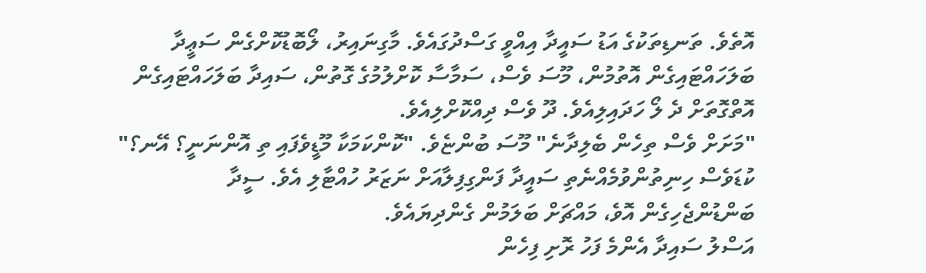އޮތެވެ. ތަނޑިތަކުގެ އަޑު ސައީދާ އިއްވީ ގަސްދުގައެވެ. މާގިނައިރު، ލޯބޮޑުކޮށްގެން ސަޢީދާ ބަލަހައްޓައިގެން އޮތުމުން، މޫސަ ވެސް، ސަމާސާ ކޮށްލުމުގެ ގޮތުން، ސައިދާ ބަލަހައްޓައިގެން އޮތްގޮތަށް ދެ ލޯ ހަދައިލިއެވެ. ދޫ ވެސް ދިއްކޮށްލިއެވެ.
"މަށަށް ވެސް ތިހެން ބެލިދާނެ" މޫސަ ބުންޏެވެ. "ކޮންކަމަކާ މޫޑީވެފައި ތި އޮންނަނީ؟ އޭނ؟"
ކުޑަވެސް ހިނިތުންވުމެއްނެތި ސައީދާ ފަންގިފިލާއަށް ނަޒަރު ހުއްޓާލި އެވެ. ސީދާ ބަންޑުންޖެހިގެން އޮވެ، މައްޗަށް ބަލަމުން ގެންދިޔައެވެ.
އަސްލު ސައިދާ އެންމެ ފަހު ރޮށި ފިހެން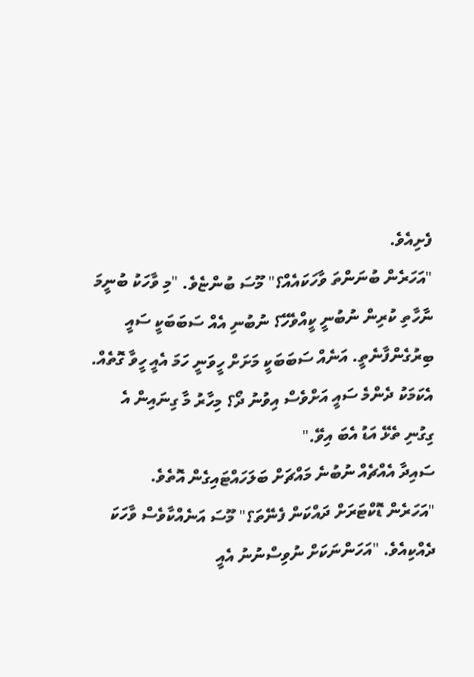ފެށިއެވެ.
"އަހަރެން ބުނަންތަ ވާހަކައެއް؟" މޫސަ ބުންޏެވެ. "މި ވާހަކު ބުނީމަ ނާހާތި ކުރިން ނުބުނީ ކީއްވެހޭ؟ ނުބުނި އެއް ސަބަބަކީ ސައީ ބިރުގެންފާނެތީ. އަނެއް ސަބަބަކީ މަށަށް ހީވަނީ ހަމަ އެއީ ހީވާ ގޮތެއް. އެކަމަކު ދެންމެ ސައީ އަށްވެސް އިވުނު ދޯ؟ މިހާރު މާ ގިނައިން އެ ގިގުނި ތެޅޭ އަޑު އެބަ އިވޭ."
ސައިދާ އެއްޗެއް ނުބުނެ މައްޗަށް ބަލަހައްޓައިގެން އޮތެވެ.
"އަހަރެން ޑޮކްޓަރަށް ދައްކަން ފެނޭތަ؟" މޫސަ އަނެއްކާވެސް ވާހަކަ ދެއްކިއެވެ. "އަހަންނަކަށް ނުވިސްނުނު އެއީ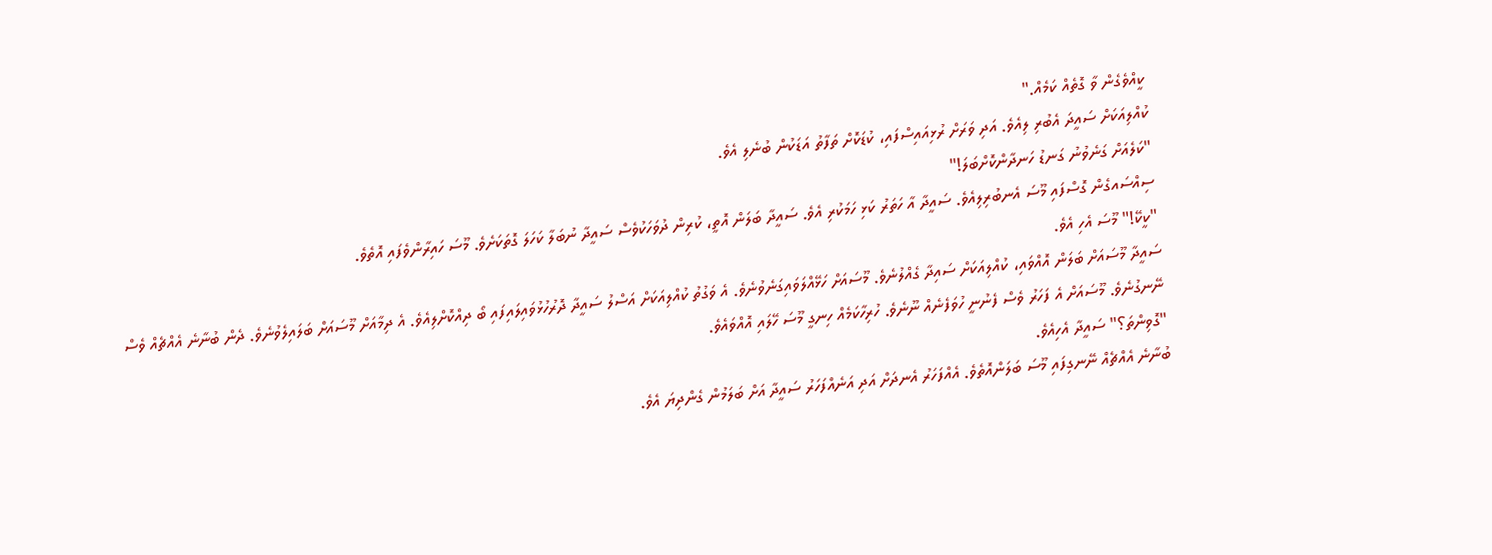ކީއްވެގެން ވާ ގޮތެއް ކަމެއް."
ކުއްލިއަކަށް ސައީދަ އެބުރި ލިއެވެ. އަދި ވަރަށް ރުޅިއައިސްފައި، ކުޑަކޮށް ތަފާތު އަޑަކުން ބުނެލި އެވެ.
"ކަލެއަށް ގަނެވުނު ގަނޑު ހަނދާންކޮށްބަލަ!"
ސިއްސައގެން ގޮސްފައި މޫސަ އެނބުރިލިއެވެ. ސައީދާ އާ ހަތަރު ކަޅި ހަމަކުރި އެވެ. ސައީދާ ބަލަން އޮތީ، ކުރިން ދުވަހަކުވެސް ސައީދާ ނުބަލާ ކަހަލަ ގޮތަކަށެވެ. މޫސަ ހައިރާންވެފައި އޮތެވެ.
"ކީކޭ!" މޫސަ އެހި އެވެ.
ސައީދާ މޫސައަށް ބަލަން އޮއްވައި، ކުއްލިއަކަށް ސައިދާ ގެއްލުނެވެ. މޫސައަށް ހަޅޭއްލަވައިގަނެވުނެވެ. އެ ވަގުތު ކުއްލިއަކަށް އަސްލު ސައީދާ ދޮރުހުޅުވައިލައިފައި ބޯ ދިއްކޮށްލިއެވެ. އެ ދިމާއަށް މޫސައަށް ބަލައިލެވުނެވެ. ދެން ބުނާނެ އެއްޗެއް ވެސް ނޭނގުނެވެ. މޫސައަށް އެ ފަހަރު ވެސް ފެނުނީ ހުވަފެނެއް ނޫނެވެ. ހުރިހާކަމެއް ހިނގީ މޫސަ ހޭލައި އޮއްވައެވެ.
"ގޮވިންތަ؟" ސައީދާ އެހިއެވެ.
ބުނާނެ އެއްޗެއް ނޭނގިފައި މޫސަ ބަލަންއޮތެވެ. އެއްފަހަރު އެނދަށް އަދި އަނެއްފަހަރު ސައީދާ އަށް ބަލަމުން ގެންދިޔަ އެވެ.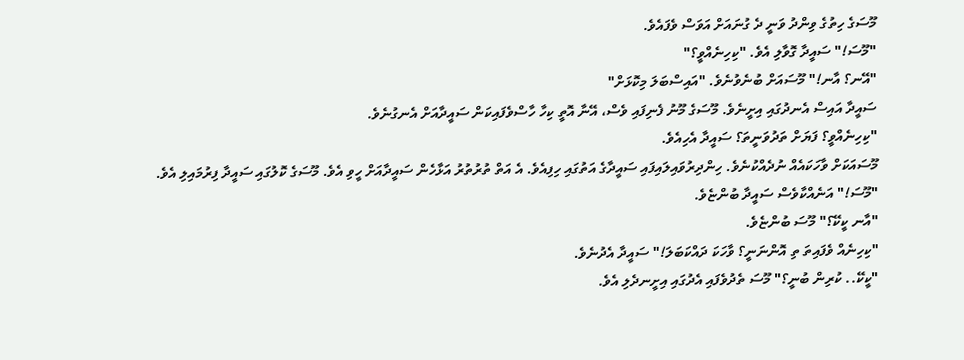މޫސަގެ ހިތުގެ ވިންދު ވަނީ ދެ ގުނައަށް އަވަސް ވެފައެވެ.
"މޫސަ!" ސައީދާ ގޮވާލި އެވެ. "ކިހިނެއްވީ؟"
"އޭނ؟ އާނ!" މޫސައަށް ބުނެވުނެވެ. "އައިސްބަލަ މިކޮޅަށް"
ސައީދާ އައިސް އެނދުގައި އިށީނެވެ. މޫސަގެ މޫނު ފެނިފައި ވެސް، އޭނާ އޮތީ ކިހާ ހާސްވެފައިކަން ސައީދާއަށް އެނގުނެވެ.
"ކިހިނެއްވީ؟ ފަޔަށް ތަދުވަނީތަ؟ ސައީދާ އެހިއެވެ.
މޫސައަކަށް ވާހަކައެއް ނުދެއްކުނެވެ. ހިންދިރުވައިލައިފައި ސައީދާގެ އަތުގައި ހިފިއެވެ. އެ އަތް ތުރުތުރު އަޅާހެން ސައީދާއަށް ހީވި އެވެ. މޫސަގެ ކޮލުގައި ސައީދާ ފިރުމައިލި އެވެ.
"މޫސަ!" އަނެއްކާވެސް ސައީދާ ބުންޏެވެ.
"އާނ ކީކޭ؟" މޫސަ ބުންޏެވެ.
"ކިހިނެއް ވެފައިތަ ތި އޮންނަނީ؟ ވާހަކަ ދައްކަބަލަ!" ސައީދާ އެދުނެވެ.
"ކީކޭ.. ކުރިން ބުނީ؟" މޫސަ ތެދުވެފައި އެދުގައި އިށީނދެލި އެވެ.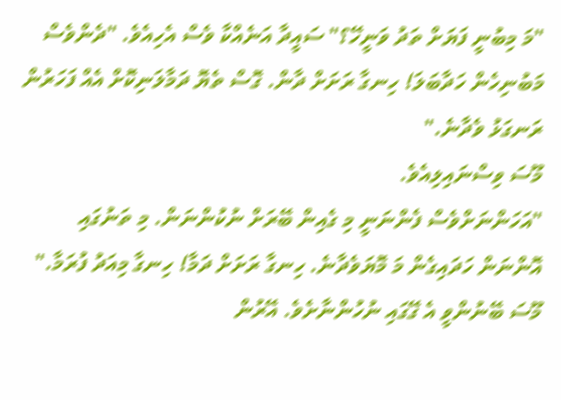"މަ މިބުނީ ފަޔަށް ތަދު ވަނީހޭ؟" ސައީދާ އަނެއްކާ ވެސް އެހިއެވެ. "ދެންވެސް މަބުނިހެން ހަދާބަލަ! ހިނގާ ރަށަށް ދާން. ގޮސް ތެޔޮ ދަމާލަނިކޮށް އެއް ފަހަރުން ރަނގަޅު ވެދާނެ."
މޫސަ ވިސްނައިލިއެވެ.
"އަހަންނަށްވެސް ފެންނަނީ މި ގެއިން ބޭރަށް ނުކުންނަން. މި ތަނުގައި އޮންނަން ހަދައިގެން މަ މޮޔަވެދާނެ. ހިނގާ ރަށަށް ދަމާ! ހިނގާ މިއަދު ފުރަމާ."
މޫސަ ބޭނުންވީ އެ ގޭގައި ނުހުންނާށެވެ. އޭރުން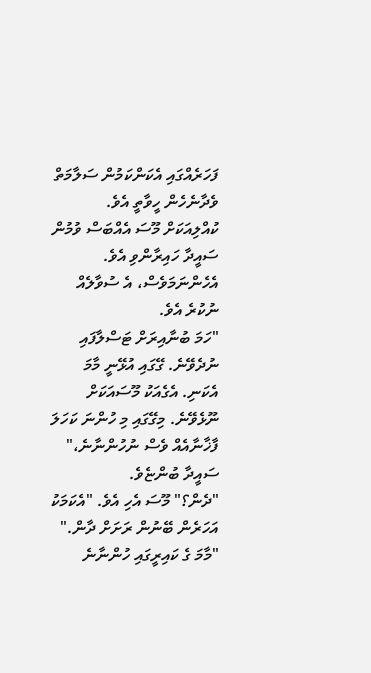ފަހަރެއްގައި އެކަންކަމުން ސަލާމަތް ވެދާނެހެން ހީވާތީ އެވެ. ކުއްލިއަކަށް މޫސަ އެއްބަސް ވުމުން ސައީދާ ހައިރާންވި އެވެ. އެހެންނަމަވެސް، އެ ސުވާލެއް ނުކުރެ އެވެ.
"ހަމަ ބުނާއިރަށް ޓަސްލާފައި ނުދެވޭނެ. ގޭގައި އުޅޭނީ މާމަ އެކަނި. އެގެއަކު މޫސައަކަށް ނޫޅެވޭނެ. މިގޭގައި މި ހުންނަ ކަހަލަ ފާޚާނާއެއް ވެސް ނުހުންނާނެ،" ސައީދާ ބުންޏެވެ.
"ދެން؟" މޫސަ އެހި އެވެ. "އެކަމަކު އަހަރެން ބޭނުން ރަށަށް ދާން."
"މާމަ ގެ ކައިރީގައި ހުންނާނެ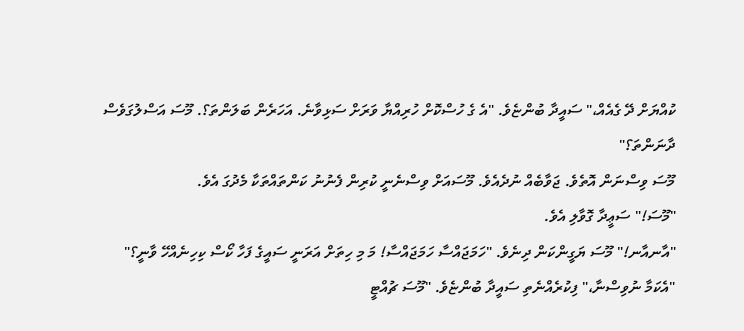ކުއްޔަށް ދޭ ގެއެއް،" ސައީދާ ބުންޏެވެ. "އެ ގެ ހުސްކޮށް ހުރިއްޔާ ވަރަށް ސަޅިވާނެ. އަހަރެން ބަލަންތަ؟. މޫސަ އަސްލުގަވެސް ދާނަންތަ؟"
މޫސަ ވިސްނަން އޮތެވެ. ޖަވާބެއް ނުދެއެވެ. މޫސައަށް ވިސްނެނީ ކުރިން ފެނުނު ކަންތައްތަކާ މެދުގަ އެވެ.
"މޫސަ!" ސަޢީދާ ގޮވާލި އެވެ.
"އާނއާނ!" މޫސަ ޔަގީންކަން ދިނެވެ. "ހަމަޖައްސާ ހަމަޖައްސާ! މަ މި ހިތަށް އަރަނީ ސައީގެ ފަހާ ކޯސް ކިހިނެއްހޭ ވާނީ؟"
"އެކަމާ ނުވިސްނާ،" ފިކުރެއްނެތި ސައީދާ ބުންޏެވެ. "މޫސަ ޗުއްޓީ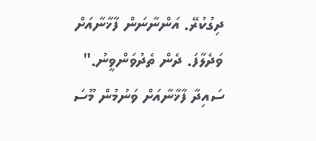ދިގުކުރޭ. އަންނާނަން ފާޚާނާއަށް ވަދެލާފަ. ދެން ތެދުވަންވީނު."
ސައިދާ ފާޚާނާއަށް ވަނުމުން މޫސަ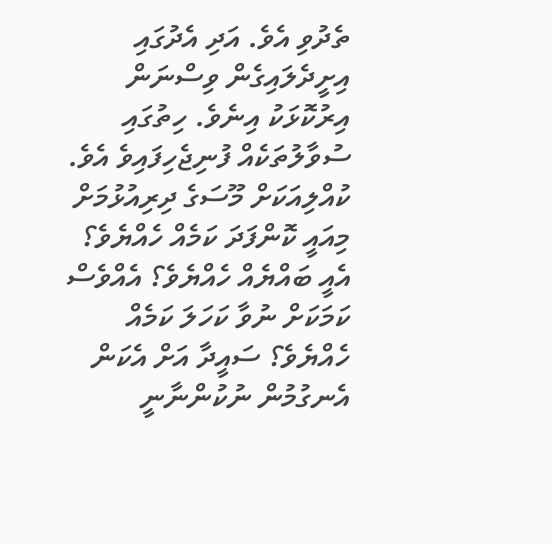ތެދުވި އެވެ. އަދި އެދުގައި އިށީދެލައިގެން ވިސްނަން އިރުކޮޅަކު އިނެވެ. ހިތުގައި ސުވާލުތަކެއް ފުނިޖެހިފައިވެ އެވެ.
ކުއްލިއަކަށް މޫސަގެ ދިރިއުޅުމަށް މިއައީ ކޮންފަދަ ކަމެއް ހެއްޔެވެ؟ އެއީ ބައްޔެއް ހެއްޔެވެ؟ އެއްވެސް ކަމަކަށް ނުވާ ކަހަލަ ކަމެއް ހެއްޔެވެ؟ ސައީދާ އަށް އެކަން އެނގުމުން ނުކުންނާނީ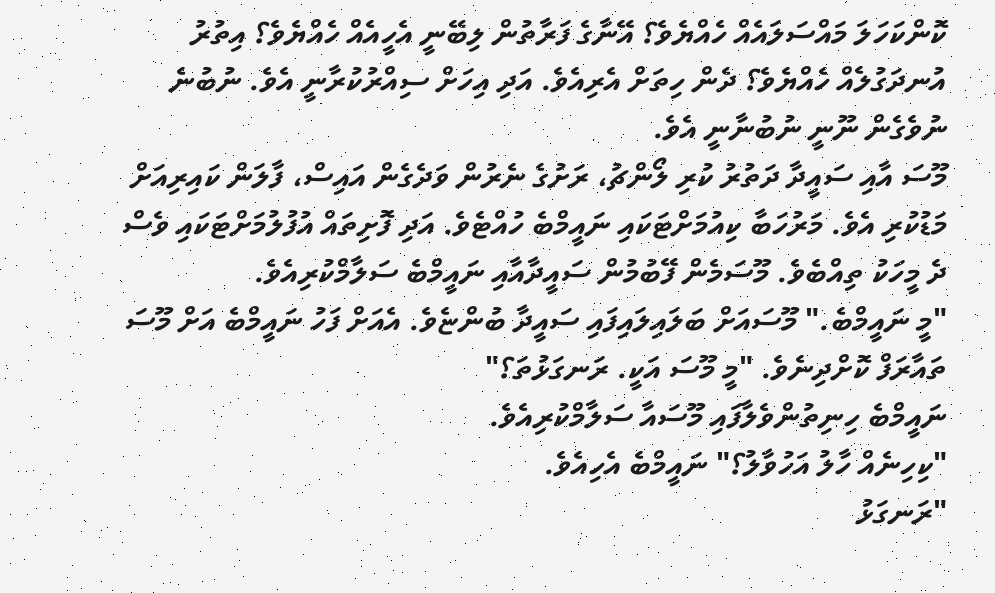ކޮންކަހަލަ މައްސަލައެއް ހެއްޔެވެ؟ އޭނާގެ ފަރާތުން ލިބޭނީ އެހީއެއް ހެއްޔެވެ؟ އިތުރު އުނދަގުލެއް ހެއްޔެވެ؟ ދެން ހިތަށް އެރިއެވެ. އަދި އިހަށް ސިއްރުކުރާނީ އެވެ. ނުބުނެ ނުވެގެން ނޫނީ ނުބުނާނީ އެވެ.
މޫސަ އާއި ސައީދާ ދަތުރު ކުރި ލޯންޗު، ރަށުގެ ނެރުން ވަދެގެން އައިސް، ފާލަން ކައިރިއަށް މަޑުކުރި އެވެ. މަރުހަބާ ކިއުމަށްޓަކައި ނައީމްބެ ހުއްޓެވެ. އަދި ފޮށިތައް އުފުލުމަށްޓަކައި ވެސް ދެ މީހަކު ތިއްބެވެ. މޫސަމެން ފޭބުމުން ސައީދާއާއި ނައީމްބެ ސަލާމްކުރިއެވެ.
"މީ ނައީމްބެ." މޫސައަށް ބަލައިލައިފައި ސައީދާ ބުންޏެވެ. އެއަށް ފަހު ނައީމްބެ އަށް މޫސަ ތައާރަފް ކޮށްދިނެވެ. "މީ މޫސަ އަކީ. ރަނގަޅުތަ؟"
ނައީމްބެ ހިނިތުންވެލާފައި މޫސައާ ސަލާމްކުރިއެވެ.
"ކިހިނެއް ހާލު އަހުވާލު؟" ނައީމްބެ އެހިއެވެ.
"ރަނގަޅު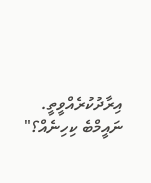އިރާދުކުރެއްވީތީ. ނައީމްބެ ކިހިނެއް؟"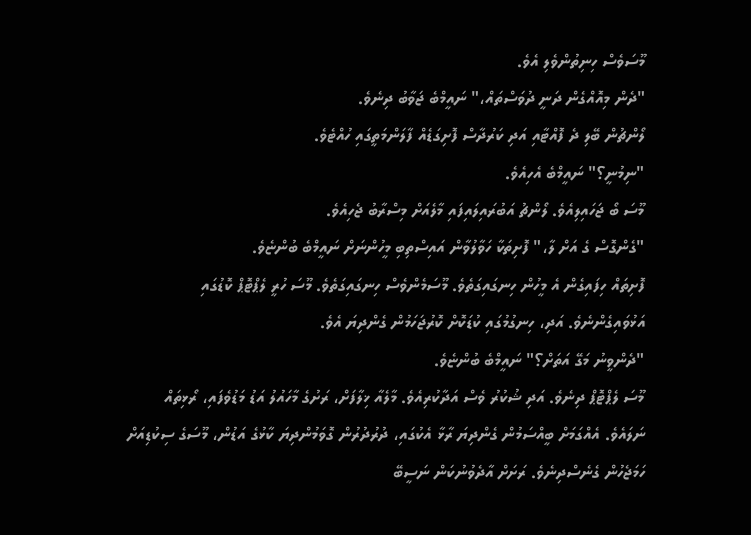މޫސަވެސް ހިނިތުންވެލި އެވެ.
"ދެން މިއޮއްގެން ދަނީ ދުވަސްތައް،" ނައީމްބެ ޖަވާބު ދިނެވެ.
ލޯންޗުން ބޭލި ދެ ފޮއްޓާއި އަދި ކަރުދާސް ފޮށިގަޑެއް ފާލަންމަތީގައި ހުއްޓެވެ.
"ނިމުނީ؟" ނައީމްބެ އެހިއެވެ.
މޫސަ ބޯ ޖަހައިލިއެވެ. ލޯންޗު އަބުރައިލައިފައި މާލެއަށް މިސްރާބު ޖެހިއެވެ.
"ގެންގޮސް ގެ އަށް ލާ،" ފޮށިތަކާ ހަވާލުވާން އައިސްތިބި މީހުންނަށް ނައީމްބެ ބުންޏެވެ.
ފޮށިތައް ހިފައިގެން އެ މީހުން ހިނގައިގަތެވެ. މޫސަމެންވެސް ހިނގައިގަތެވެ. މޫސަ ހުރީ ލެޕްޓޮޕް ކޮޑުގައި އަޅުވައިގެންނެވެ. އަދި، ހިނގުމުގައި ކުޑަކޮށް ކޮރުޖަހަމުން ގެންދިޔަ އެވެ.
"ދެންވީނު މަގޭ އަތަށް؟" ނައީމްބެ ބުންޏެވެ.
މޫސަ ލެޕްޓޮޕް ދިނެވެ. އަދި ޝުކުރު ވެސް އަދާކުރިއެވެ. މާލެއާ ޚިލާފަށް، ރަށުގެ މާހައުލު އަޑު މަޑުވެފައި، ރޯޅިތައް ނަލައެވެ. އެއްގަމަށް ބީއްސަމުން ގެންދިޔަ ރާޅާ އެކުގައި، ދުރުދުރުން ގޮވަމުންދިޔަ ކާޅުގެ އަޑުން، މޫސަގެ ސިކުޑިއަށް ހަމަޖެހުން ގެނެސްދިނެވެ. ރަށަށް އާދެވުނުކަން ނަސީބޭ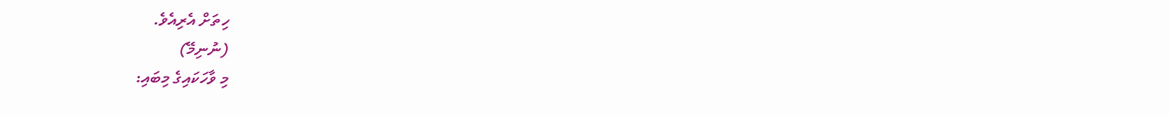ހިތަށް އެރިއެވެ.
(ނުނިމޭ)
މި ވާހަކައިގެ މިބައި: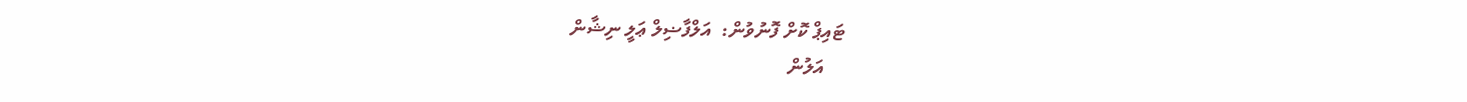ޓައިޕް ކޮށް ފޮނުވުން:  އަލްފާޟިލް ޢަލީ ނިޝާން
    އަލުން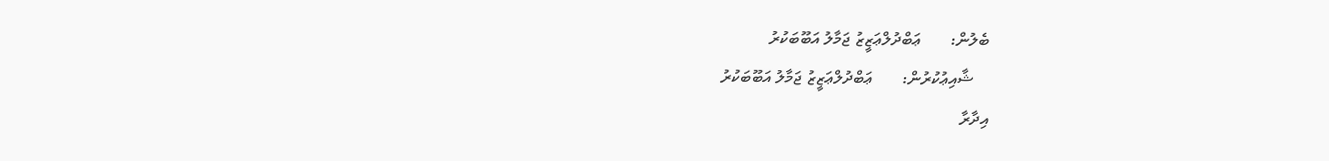ބެލުން:       ޢަބްދުލްޢަޒީޒު ޖަމާލު އަބޫބަކުރު
    ޝާއިޢުކުރުން:       ޢަބްދުލްޢަޒީޒު ޖަމާލު އަބޫބަކުރު
އިދާރާ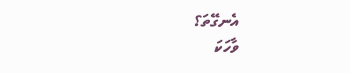އެނގޭތަ؟
ވާހަކަ